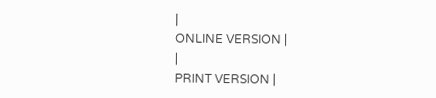|
ONLINE VERSION |
|
PRINT VERSION |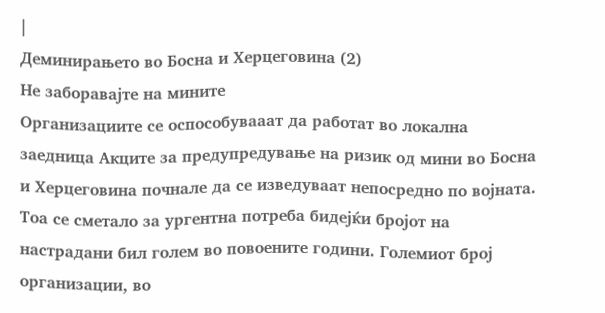|
Деминирањето во Босна и Херцеговина (2)
Не заборавајте на мините
Организациите се оспособувааат да работат во локална заедница Акците за предупредување на ризик од мини во Босна и Херцеговина почнале да се изведуваат непосредно по војната. Тоа се сметало за ургентна потреба бидејќи бројот на настрадани бил голем во повоените години. Големиот број организации, во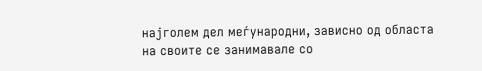најголем дел меѓународни, зависно од областа на своите се занимавале со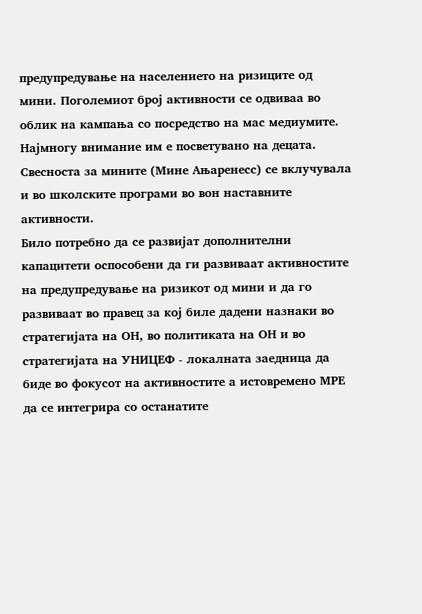предупредување на населението на ризиците од мини. Поголемиот број активности се одвиваа во облик на кампања со посредство на мас медиумите. Најмногу внимание им е посветувано на децата. Свесноста за мините (Мине Ањаренесс) се вклучувала и во школските програми во вон наставните активности.
Било потребно да се развијат дополнителни капацитети оспособени да ги развиваат активностите на предупредување на ризикот од мини и да го развиваат во правец за кој биле дадени назнаки во стратегијата на ОН, во политиката на ОН и во стратегијата на УНИЦЕФ - локалната заедница да биде во фокусот на активностите а истовремено МРЕ да се интегрира со останатите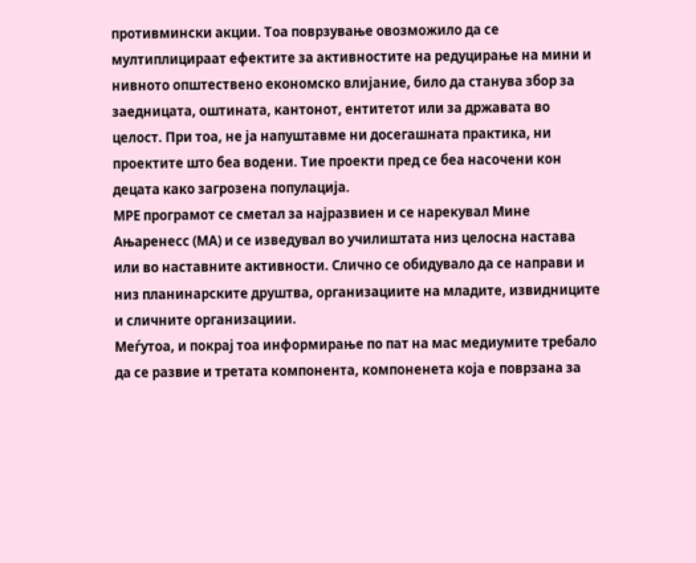противмински акции. Тоа поврзување овозможило да се мултиплицираат ефектите за активностите на редуцирање на мини и нивното општествено економско влијание, било да станува збор за заедницата, оштината, кантонот, ентитетот или за државата во целост. При тоа, не ја напуштавме ни досегашната практика, ни проектите што беа водени. Тие проекти пред се беа насочени кон децата како загрозена популација.
МРЕ програмот се сметал за најразвиен и се нарекувал Мине Ањаренесс (МА) и се изведувал во училиштата низ целосна настава или во наставните активности. Слично се обидувало да се направи и низ планинарските друштва, организациите на младите, извидниците и сличните организациии.
Меѓутоа, и покрај тоа информирање по пат на мас медиумите требало да се развие и третата компонента, компоненета која е поврзана за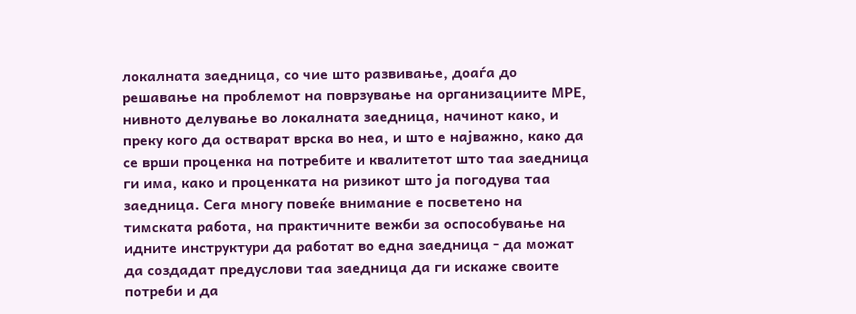локалната заедница, со чие што развивање, доаѓа до решавање на проблемот на поврзување на организациите МРЕ, нивното делување во локалната заедница, начинот како, и преку кого да остварат врска во неа, и што е најважно, како да се врши проценка на потребите и квалитетот што таа заедница ги има, како и проценката на ризикот што ја погодува таа заедница. Сега многу повеќе внимание е посветено на тимската работа, на практичните вежби за оспособување на идните инструктури да работат во една заедница - да можат да создадат предуслови таа заедница да ги искаже своите потреби и да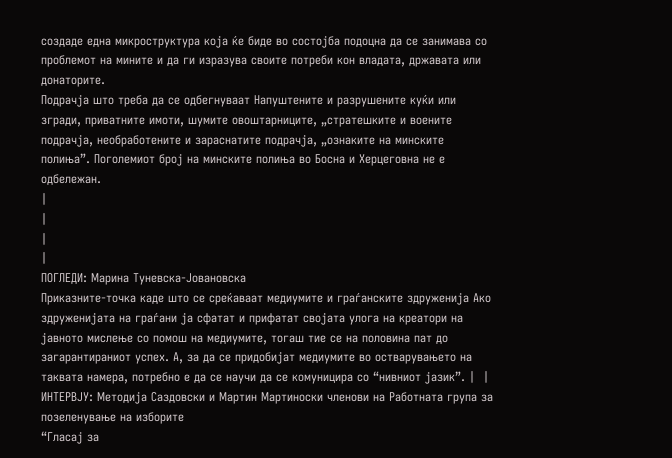создаде една микроструктура која ќе биде во состојба подоцна да се занимава со проблемот на мините и да ги изразува своите потреби кон владата, државата или донаторите.
Подрачја што треба да се одбегнуваат Напуштените и разрушените куќи или згради, приватните имоти, шумите овоштарниците, „стратешките и воените подрачја, необработените и зараснатите подрачја, „ознаките на минските полиња”. Поголемиот број на минските полиња во Босна и Херцеговна не е одбележан.
|
|
|
|
ПОГЛЕДИ: Марина Туневска-Јовановска
Приказните-точка каде што се среќаваат медиумите и граѓанските здруженија Ако здруженијата на граѓани ја сфатат и прифатат својата улога на креатори на јавното мислење со помош на медиумите, тогаш тие се на половина пат до загарантираниот успех. А, за да се придобијат медиумите во остварувањето на таквата намера, потребно е да се научи да се комуницира со “нивниот јазик”. |  |
ИНТЕРВЈУ: Методија Саздовски и Мартин Мартиноски членови на Работната група за позеленување на изборите
“Гласај за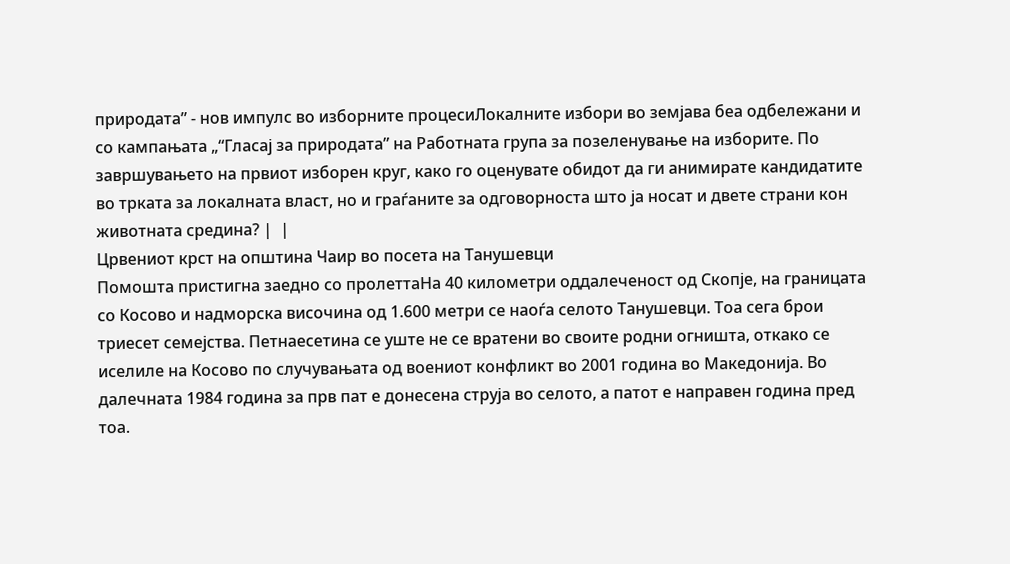природата” - нов импулс во изборните процесиЛокалните избори во земјава беа одбележани и со кампањата „“Гласај за природата” на Работната група за позеленување на изборите. По завршувањето на првиот изборен круг, како го оценувате обидот да ги анимирате кандидатите во трката за локалната власт, но и граѓаните за одговорноста што ја носат и двете страни кон животната средина? |  |
Црвениот крст на општина Чаир во посета на Танушевци
Помошта пристигна заедно со пролеттаНа 40 километри оддалеченост од Скопје, на границата со Косово и надморска височина од 1.600 метри се наоѓа селото Танушевци. Тоа сега брои триесет семејства. Петнаесетина сe уште не се вратени во своите родни огништа, откако се иселиле на Косово по случувањата од воениот конфликт во 2001 година во Македонија. Во далечната 1984 година за прв пат е донесена струја во селото, а патот е направен година пред тоа.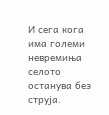И сега кога има големи невремиња селото останува без струја.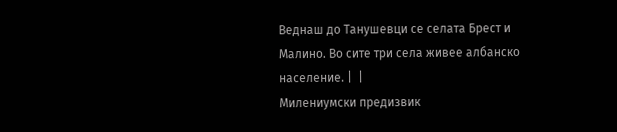Веднаш до Танушевци се селата Брест и Малино. Во сите три села живее албанско население. |  |
Милениумски предизвик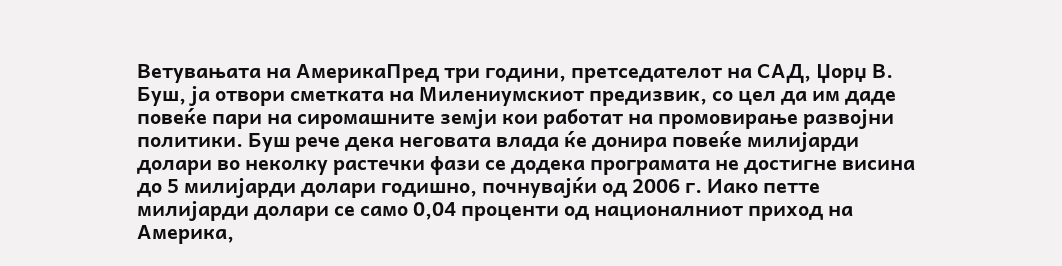Ветувањата на АмерикаПред три години, претседателот на САД, Џорџ В. Буш, ја отвори сметката на Милениумскиот предизвик, со цел да им даде повеќе пари на сиромашните земји кои работат на промовирање развојни политики. Буш рече дека неговата влада ќе донира повеќе милијарди долари во неколку растечки фази сe додека програмата не достигне висина до 5 милијарди долари годишно, почнувајќи од 2006 г. Иако петте милијарди долари се само 0,04 проценти од националниот приход на Америка,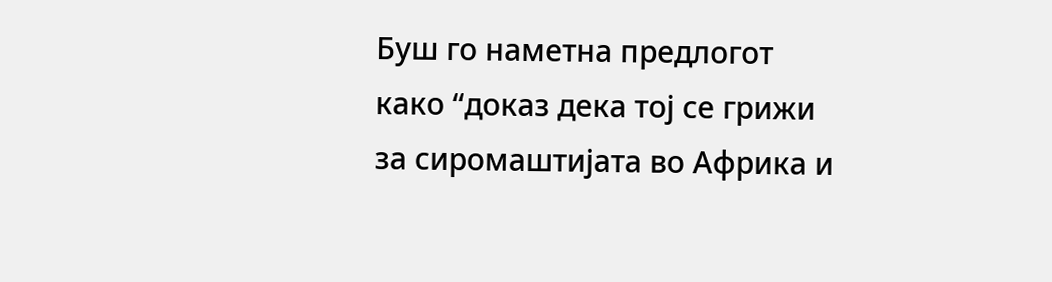Буш го наметна предлогот како “доказ дека тој се грижи за сиромаштијата во Африка и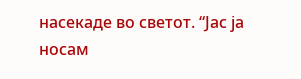насекаде во светот. “Јас ја носам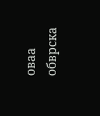оваа обврска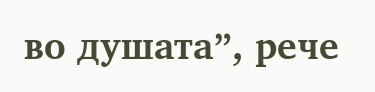во душата”, рече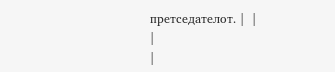претседателот. |  |
|
|